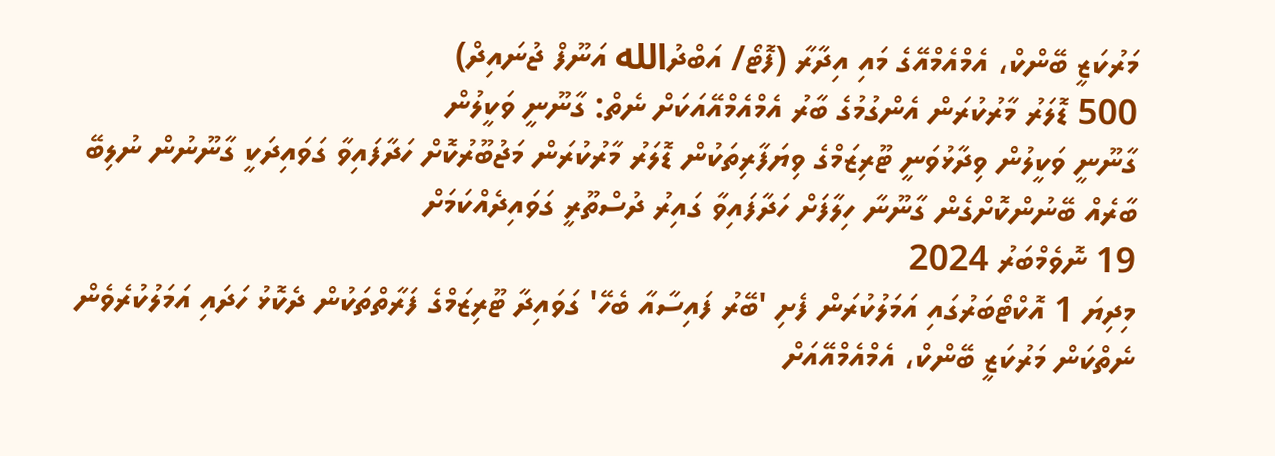މަރުކަޒީ ބޭންކް، އެމްއެމްއޭގެ މައި އިދާރާ (ފޮޓޯ/ އަބްދުالله އަނޫފް ޖުނައިދް)
500 ޑޮލަރު މާރުކުރަން އެންގުމުގެ ބާރު އެމްއެމްއޭއަކަށް ނެތް: ގާނޫނީ ވަކީލުން
ގާނޫނީ ވަކީލުން ވިދާޅުވަނީ ޓޫރިޒަމްގެ ވިޔަފާރިތަކުން ޑޮލަރު މާރުކުރަން މަޖުބޫރުކޮށް ހަދާފައިވާ ގަވައިދަކީ ގާނޫނުން ނުލިބޭ ބާރެއް ބޭނުންކޮށްގެން ގާނޫނާ ހިލާފަށް ހަދާފައިވާ ގައިރު ދުސްތޫރީ ގަވައިދެއްކަމަށް
19 ނޮވެމްބަރު 2024
މިދިޔަ 1 އޮކްޓޯބަރުގައި އަމަލުކުރަން ފެށި 'ބޭރު ފައިސާއާ ބެހޭ' ގަވައިދާ ޓޫރިޒަމްގެ ފަރާތްތަކުން ދެކޮޅު ހަދައި އަމަލުކުރެވެން ނެތްކަން މަރުކަޒީ ބޭންކް، އެމްއެމްއޭއަށް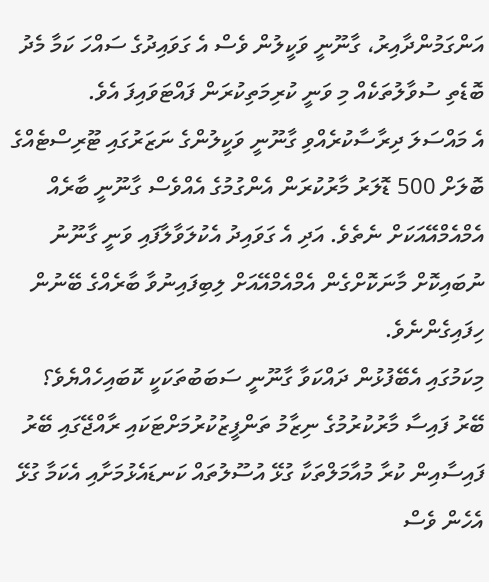އަންގަމުންދާއިރު، ގާނޫނީ ވަކީލުން ވެސް އެ ގަވައިދުގެ ސައްހަ ކަމާ މެދު ބޮޑެތި ސުވާލުތަކެއް މި ވަނީ ކުރިމަތިކުރަން ފައްޓަވައިފަ އެވެ.
އެ މައްސަލަ ދިރާސާކުރެއްވި ގާނޫނީ ވަކީލުންގެ ނަޒަރުގައި ޓޫރިސްޓެއްގެ ބޮލަށް 500 ޑޮލަރު މާރުކުރަން އެންގުމުގެ އެއްވެސް ގާނޫނީ ބާރެއް އެމްއެމްއޭއަކަށް ނެތެވެ. އަދި އެ ގަވައިދު އެކުލަވާލާފައި ވަނީ ގާނޫނު ނުބައިކޮށް މާނަކޮށްގެން އެމްއެމްއޭއަށް ލިބިފައިނުވާ ބާރެއްގެ ބޭނުން ހިފައިގެންނެވެ.
މިކަމުގައި އެބޭފުޅުން ދައްކަވާ ގާނޫނީ ސަބަބުތަކަކީ ކޮބައިހެއްޔެވެ؟
ބޭރު ފައިސާ މާރުކުރުމުގެ ނިޒާމު ތަންފީޒުކުރުމަށްޓަކައި ރާއްޖޭގައި ބޭރު ފައިސާއިން ކުރާ މުއާމަލްތަކާ ގުޅޭ އުސޫލުތައް ކަނޑައެޅުމަށާއި އެކަމާ ގުޅޭ އެހެން ވެސް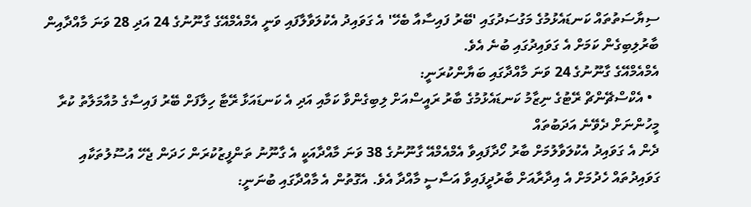ސިޔާސަތުތައް ކަނޑައެޅުމުގެ މަގުސަދުގައި 'ބޭރު ފައިސާއާ ބެހޭ' އެ ގަވައިދު އެކުލަވާލާފައި ވަނީ އެމްއެމްއޭގެ ގާނޫނުގެ 24 އަދި 28 ވަނަ މާއްދާއިން ބާރުލިބިގެން ކަމަށް އެ ގަވައިދުގައި ބުނެ އެވެ.
އެމްއެމްއޭގެ ގާނޫނުގެ 24 ވަނަ މާއްދާގައި ބަޔާންކުރަނީ:
  • އެކްސްޗޭންޗް ރޭޓުގެ ނިޒާމު ކަނޑައެޅުމުގެ ބާރު ރައީސްއަށް ލިބިގެންވާ ކަމާއި އަދި އެ ކަނޑައަޅާ ރޭޓާ ހިލާފަށް ބޭރު ފައިސާގެ މުއާމަލާތު ކުރާ މީހުންނަށް ދެވޭނެ އަދަބުތައް
ދެން އެ ގަވައިދު އެކުލަވާލުމަށް ބާރު ހޯދާފައިވާ އެމްއެމްއޭ ގާނޫނުގެ 38 ވަނަ މާއްދާއަކީ އެ ގާނޫނު ތަންފީޒުކުރަން ހަދަން ޖެހޭ އުސޫލުތަކާއި ގަވައިދުތައް ހެދުމަށް އެ އިދާރާއަށް ބާރުދީފައިވާ އަސާސީ މާއްދާ އެވެ. އެގޮތުން އެ މާއްދާގައި ބުނަނީ: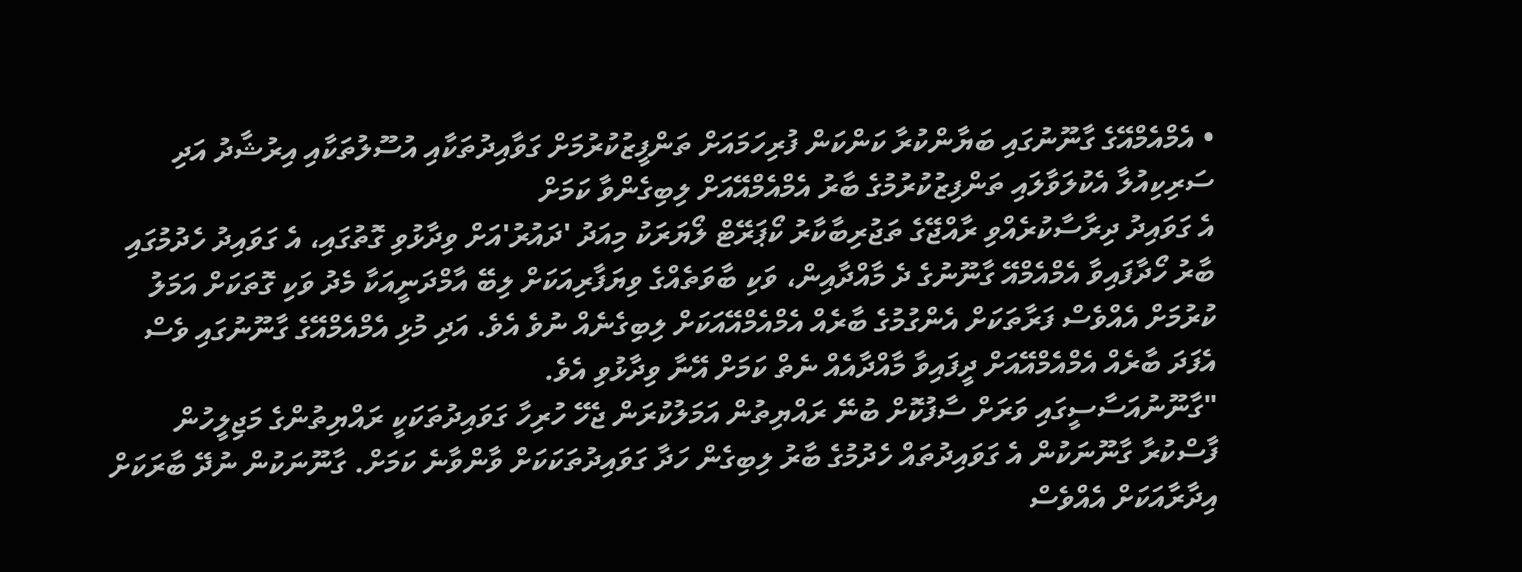• އެމްއެމްއޭގެ ގާނޫނުގައި ބަޔާންކުރާ ކަންކަން ފުރިހަމައަށް ތަންފީޒުކުރުމަށް ގަވާއިދުތަކާއި އުސޫލުތަކާއި އިރުޝާދު އަދި ސަރިކިއުލާ އެކުލަވާލައި ތަންފިޒުކުރުމުގެ ބާރު އެމްއެމްއޭއަށް ލިބިގެންވާ ކަމަށް
އެ ގަވައިދު ދިރާސާކުރެއްވި ރާއްޖޭގެ ތަޖުރިބާކާރު ކޯޕަރޭޓް ލޯޔަރަކު މިއަދު 'ދައުރު'އަށް ވިދާޅުވި ގޮތުގައި، އެ ގަވައިދު ހެދުމުގައި ބާރު ހޯދާފައިވާ އެމްއެމްއޭ ގާނޫނުގެ ދެ މާއްދާއިން، ވަކި ބާވަތެއްގެ ވިޔަފާރިއަކަށް ލިބޭ އާމްދަނީއަކާ މެދު ވަކި ގޮތަކަށް އަމަލު ކުރުމަށް އެއްވެސް ފަރާތަކަށް އެންގުމުގެ ބާރެއް އެމްއެމްއޭއަކަށް ލިބިގެނެއް ނުވެ އެވެ. އަދި މުޅި އެމްއެމްއޭގެ ގާނޫނުގައި ވެސް އެފަދަ ބާރެއް އެމްއެމްއޭއަށް ދީފައިވާ މާއްދާއެއް ނެތް ކަމަށް އޭނާ ވިދާޅުވި އެވެ.
"ގާނޫނުއަސާސީގައި ވަރަށް ސާފުކޮށް ބުނޭ ރައްޔިތުން އަމަލުކުރަން ޖެހޭ ހުރިހާ ގަވައިދުތަކަކީ ރައްޔިތުންގެ މަޖިލީހުން ފާސްކުރާ ގާނޫނަކުން އެ ގަވައިދުތައް ހެދުމުގެ ބާރު ލިބިގެން ހަދާ ގަވައިދުތަކަކަށް ވާންވާނެ ކަމަށް. ގާނޫނަކުން ނުދޭ ބާރަކަށް އިދާރާއަކަށް އެއްވެސް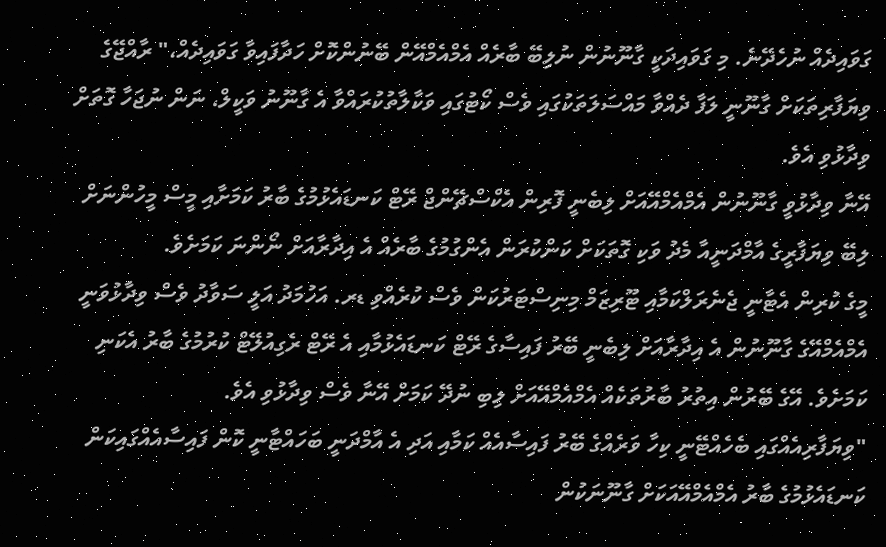ގަވައިދެއް ނުހެދޭނެ. މި ގަވައިދަކީ ގާނޫނުން ނުލިބޭ ބާރެއް އެމްއެމްއޭން ބޭނުންކޮށް ހަދާފައިވާ ގަވައިދެއް،" ރާއްޖޭގެ ވިޔަފާރިތަކަށް ގާނޫނީ ލަފާ ދެއްވާ މައްސަލަތަކުގައި ވެސް ކޯޓުގައި ވަކާލާތުކުރައްވާ އެ ގާނޫނު ވަކީލް، ނަން ނުޖަހާ ގޮތަށް ވިދާޅުވި އެވެ.
އޭނާ ވިދާޅުވީ ގާނޫނުން އެމްއެމްއޭއަށް ލިބެނީ ފޮރިން އެކްސްޗޭންޖް ރޭޓް ކަނޑައެޅުމުގެ ބާރު ކަމަށާއި މީސް މީހުންނަށް ލިބޭ ވިޔަފާރީގެ އާމްދަނީއާ މެދު ވަކި ގޮތަކަށް ކަންކުރަން އެންގުމުގެ ބާރެއް އެ އިދާރާއަށް ނޯންނަ ކަމަށެވެ.
މީގެ ކުރިން އެޓާނީ ޖެނެރަލްކަމާއި ޓޫރިޒަމް މިނިސްޓަރުކަން ވެސް ކުރެއްވި ޑރ. އަހުމަދު އަލީ ސަވާދު ވެސް ވިދާޅުވަނީ އެމްއެމްއޭގެ ގާނޫނުން އެ އިދާރާއަށް ލިބެނީ ބޭރު ފައިސާގެ ރޭޓް ކަނޑައެޅުމާއި އެ ރޭޓް ރެގިއުލޭޓް ކުރުމުގެ ބާރު އެކަނި ކަމަށެވެ. އޭގެ ބޭރުން އިތުރު ބާރުތަކެއް އެމްއެމްއޭއަށް ލިބި ނުދޭ ކަމަށް އޭނާ ވެސް ވިދާޅުވި އެވެ.
"ވިޔަފާރިއެއްގައި ބެހެއްޓޭނީ ކިހާ ވަރެއްގެ ބޭރު ފައިސާއެއް ކަމާއި އަދި އެ އާމްދަނީ ބަހައްޓާނީ ކޮން ފައިސާއެއްގައިކަން ކަނޑައެޅުމުގެ ބާރު އެމްއެމްއޭއަކަށް ގާނޫނަކުން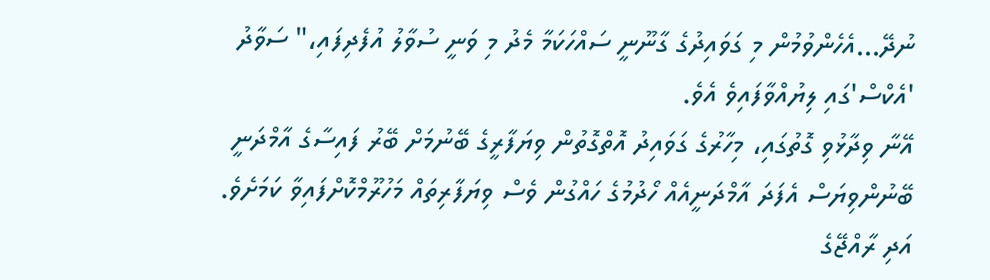ނުދޭ...އެހެންވުމުން މި ގަވައިދުގެ ގާނޫނީ ސައްހަކަމާ މެދު މި ވަނީ ސުވާލު އުފެދިފައި،" ސަވާދު 'އެކްސް'ގައި ލިޔުއްވާފައިވެ އެވެ.
އޭނާ ވިދާޅުވި ގޮތުގައި، މިހާރުގެ ގަވައިދު އޮތްގޮތުން ވިޔަފާރީގެ ބޭނުމަށް ބޭރު ފައިސާގެ އާމްދަނީ ބޭނުންވިޔަސް އެފަދަ އާމްދަނީއެއް ހޯދުމުގެ ހައްގުން ވެސް ވިޔަފާރިތައް މަހުރޫމްކޮށްފައިވާ ކަމަށެވެ. އަދި ރާއްޖޭގެ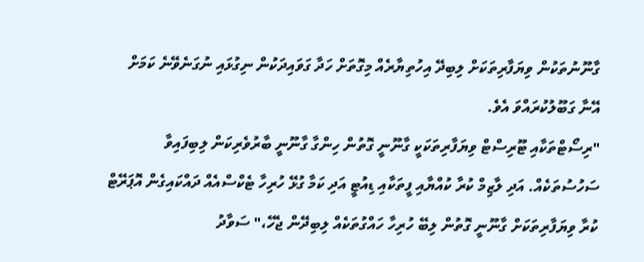ގާނޫނުތަކުން ވިޔަފާރިތަކަށް ލިބިދޭ އިހުތިޔާރެއް މިގޮތަށް ހަދާ ގަވައިދަކުން ނިގުޅައި ނުގަނެވޭނެ ކަމަށް އޭނާ ގަބޫލުކުރައްވަ އެވެ.
"ރިސޯޓްތަކާއި ޓޫރިސްޓް ވިޔަފާރިތަކަކީ ގާނޫނީ ގޮތުން ހިންގާ ގާނޫނީ ބާރުވެރިކަން ލިބިފައިވާ ސަހުސުތަކެއް. އަދި ލާޒިމް ކުރާ ކުއްޔާއި ފީތަކާއި ޑިއުޓީ އަދި ކަމާ ގުޅޭ ހުރިހާ ޓެކްސްއެއް ދައްކައިގެން އޮޕަރޭޓް ކުރާ ވިޔަފާރިތަކަށް ގާނޫނީ ގޮތުން ލިބޭ ހުރިހާ ހައްގުތަކެއް ލިބިދޭން ޖެހޭ،" ސަވާދު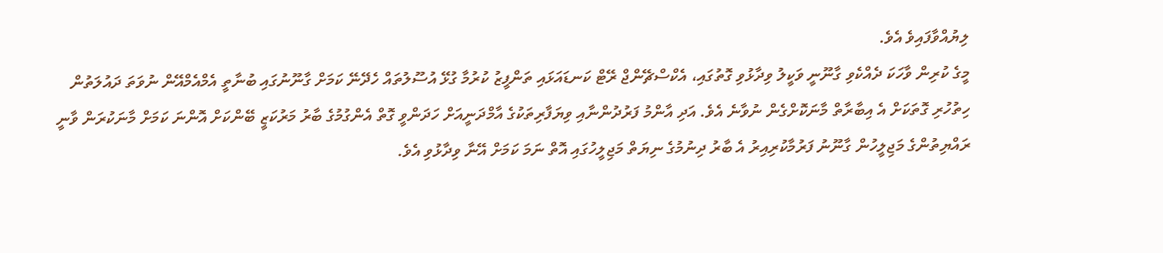ލިޔުއްވާފައިވެ އެވެ.
މީގެ ކުރިން ވާހަކަ ދެއްކެވި ގާނޫނީ ވަކީލު ވިދާޅުވި ގޮތުގައި، އެކްސްޗޭންޖް ރޭޓް ކަނޑައަޅައި ތަންފީޒު ކުރުމާ ގުޅޭ އުސޫލުތައް ހެދޭނޭ ކަމަށް ގާނޫނުގައި ބުނާތީ އެމްއެމްއޭން ނުވަތަ ދައުލަތުން ހިތުހުރި ގޮތަކަށް އެ އިބާރާތް މާނަކޮށްގެން ނުވާނެ އެވެ. އަދި އާންމު ފަރުދުންނާއި ވިޔަފާރިތަކުގެ އާމްދަނީއަށް ހަދަންވީ ގޮތް އެންގުމުގެ ބާރު މަރުކަޒީ ބޭންކަށް އޮންނަ ކަމަށް މާނަކުރަން ވާނީ ރައްޔިތުންގެ މަޖިލީހުން ގާނޫނު ފަރުމާކުރިއިރު އެ ބާރު ދިނުމުގެ ނިޔަތް މަޖިލީހުގައި އޮތް ނަމަ ކަމަށް އޭނާ ވިދާޅުވި އެވެ.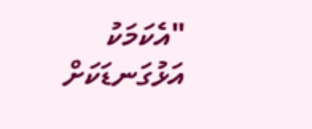"އެކަމަކު އަޅުގަނޑަކަށް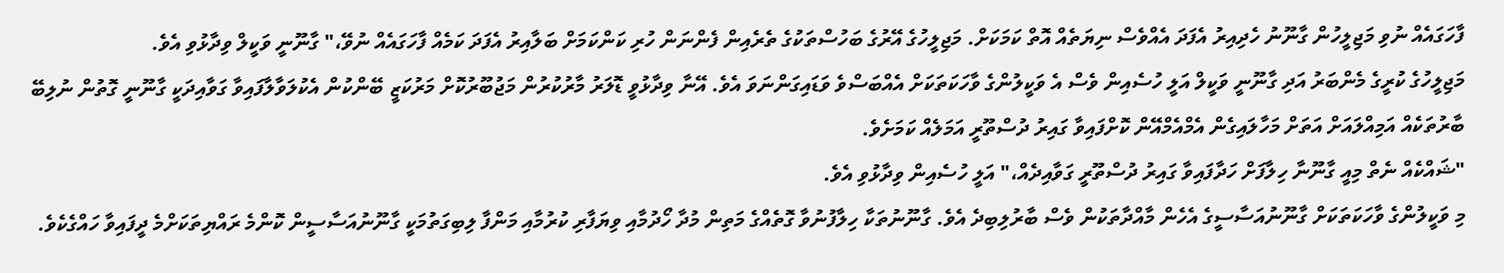ފާހަގައެއް ނުވި މަޖިލީހުން ގާނޫނު ހެދިއިރު އެފަދަ އެއްވެސް ނިޔަތެއް އޮތް ކަމަކަށް. މަޖިލީހުގެ އޭރުގެ ބަހުސްތަކުގެ ތެރެއިން ފެންނަން ހުރި ކަންކަމަށް ބަލާއިރު އެފަދަ ކަމެއް ފާހަގައެއް ނުވޭ،" ގާނޫނީ ވަކީލް ވިދާޅުވި އެވެ.
މަޖިލީހުގެ ކުރީގެ މެންބަރު އަދި ގާނޫނީ ވަކީލް އަލީ ހުސެއިން ވެސް އެ ވަކީލުންގެ ވާހަކަތަކަށް އެއްބަސްވެ ވަޑައިގަންނަވަ އެވެ. އޭނާ ވިދާޅުވީ ޑޮލަރު މާރުކުރުން މަޖުބޫރުކޮށް މަރުކަޒީ ބޭންކުން އެކުލަވާލާފައިވާ ގަވާއިދަކީ ގާނޫނީ ގޮތުން ނުލިބޭ ބާރުތަކެއް އަމިއްލައަށް އަތަށް މަހާލައިގެން އެމްއެމްއޭން ކޮށްފައިވާ ގައިރު ދުސްތޫރީ އަމަލެއް ކަމަށެވެ.
"ޝައްކެއް ނެތް މިއީ ގާނޫނާ ހިލާފަށް ހަދާފައިވާ ގައިރު ދުސްތޫރީ ގަވާއިދެއް،" އަލީ ހުސެއިން ވިދާޅުވި އެވެ.
މި ވަކީލުންގެ ވާހަކަތަކަށް ގާނޫނުއަސާސީގެ އެހެން މާއްދާތަކުން ވެސް ބާރުލިބިދެ އެވެ. ގާނޫނުތަކާ ހިލާފުނުވާ ގޮތެއްގެ މަތިން މުދާ ހޯދުމާއި ވިޔަފާރި ކުރުމާއި މަންފާ ލިބިގަތުމަކީ ގާނޫނުއަސާސީން ކޮންމެ ރައްޔިތަކަށްމެ ދީފައިވާ ހައްގެކެވެ.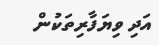އަދި ވިޔަފާރިތަކުން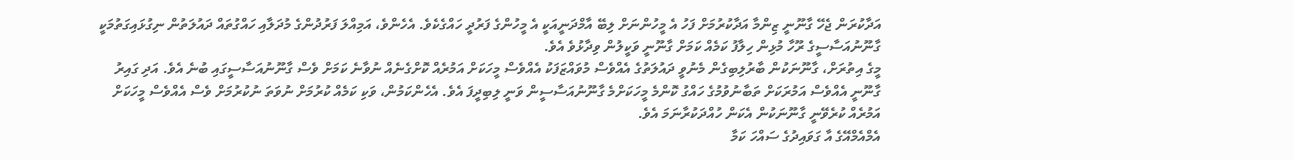އަދާކުރަން ޖެހޭ ގާނޫނީ ޒިންމާ އަދާކުރުމަށް ފަހު އެ މީހުންނަށް ލިބޭ އާމްދަނީއަކީ އެ މީހުންގެ ފަރުދީ ހައްގެކެވެ. އެހެންވެ، އަމިއްލަ ފަރުދުންގެ މުދަލާއި ހައްގުތައް ދައުލަތުން ނިގުޅައިގަތުމަކީ ގާނޫނުއަސާސީގެ ރޫހާ މުޅިން ހިލާފު ކަމެއް ކަމަށް ގާނޫނީ ވަކީލުން ވިދާޅުވެ އެވެ.
މީގެ އިތުރަށް، ގާނޫނަކުން ބާރުލިބިގެން މެނުވީ ދައުލަތުގެ އެއްވެސް މުވައްޒަފަކު އެއްވެސް މީހަކަށް އަމުރެއް ކޮށްގެނެއް ނުވާނެ ކަމަށް ވެސް ގާނޫނުއަސާސީގައި ބުނެ އެވެ. އަދި ގައިރު ގާނޫނީ އެއްވެސް އަމުރަކަށް ތަބާނުވުމުގެ ހައްގު ކޮންމެ މީހަކަށްމެ ގާނޫނުއަސާސީން ވަނީ ލިބިދީފަ އެވެ. އެހެންކަމުން، ވަކި ކަމެއް ކުރުމަށް ނުވަތަ ނުކުރުމަށް ވެސް އެއްވެސް މީހަކަށް އަމުރެއް ކުރެވޭނީ ގާނޫނަކުން އެކަން ހުއްދަކުރާނަމަ އެވެ.
އެމްއެމްއޭގެ އާ ގަވައިދުގެ ސައްހަ ކަމާ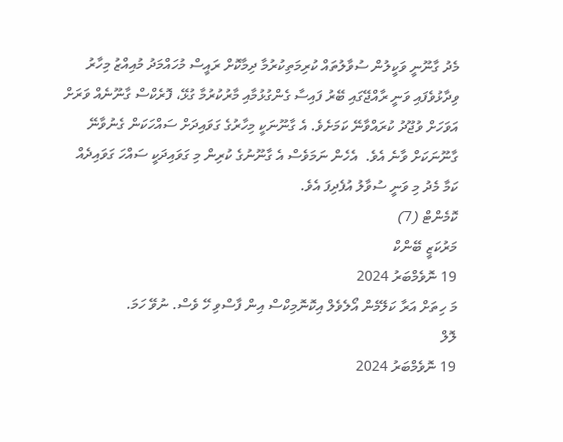މެދު ގާނޫނީ ވަކީލުން ސުވާލުތައް ކުރިމަތިކުރުމާ ދިމާކޮށް ރައީސް މުހައްމަދު މުއިއްޒު މިހާރު ވިދާޅުވެފައި ވަނީ ރާއްޖޭގައި ބޭރު ފައިސާ ގެންގުޅުމާއި މާރުކުރުމާ ގުޅޭ، ފޮރެކްސް ގާނޫނެއް ވަރަށް އަވަހަށް ވުޖޫދު ކުރައްވާނޭ ކަމަށެވެ. އެ ގާނޫނަކީ މިހާރުގެ ގަވައިދަށް ސައްހަކަން ގެނުވާނޭ ގާނޫނަކަށް ވާނެ އެވެ.  އެހެން ނަމަވެސް އެ ގާނޫނުގެ ކުރިން މި ގަވައިދަކީ ސައްހަ ގަވައިދެއް ކަމާ މެދު މި ވަނީ ސުވާލު އުފެދިފަ އެވެ.
ކޮމެންޓް (7)
މަރުކަޒީ ބޭންކް
19 ނޮވެމްބަރު 2024
މަ ހިތަށް އަރާ ކަލޭމެން އޯލެވެލް އިކޮނޮމިކްސް އިން ފާސްވި ހޭ ވެސް. ނުވޭ ހަމަ.
ލޮލް
19 ނޮވެމްބަރު 2024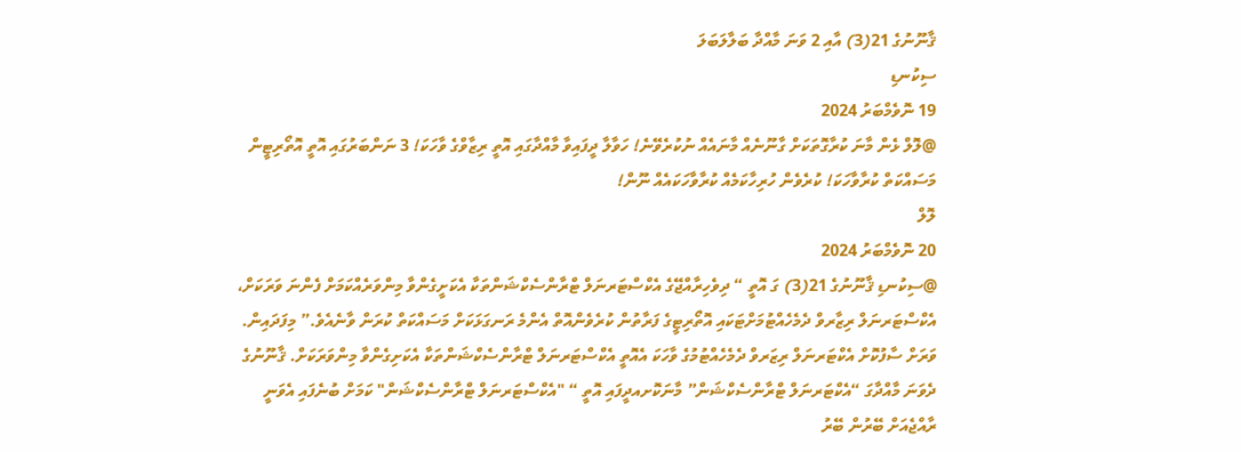ޤާނޫނުގެ 21(3) އާއި 2 ވަނަ މާއްދާ ބަލާލަބަލަ
ސިކުނޑި
19 ނޮވެމްބަރު 2024
@ލޮލް ޅެން މާނަ ކުރާގޮތަކަށް ގާނޫނެއް މާނައެއް ނުކުރެވޭނެ! ހަވާލާ ދީފައިވާ މާއްދާގައި އޮތީ ރިޒާވްގެ ވާހަކަ! 3 ނަންބަރުގައި އޮތީ އޮތޯރިޓީން މަސައްކަތް ކުރާވާހަކަ! ކުރެވެން ހުރިހާކަމެއް ކުރާވާހަކައެއް ނޫން!
ލޮލް
20 ނޮވެމްބަރު 2024
@ސިކުނޑި ޤާނޫނުގެ 21(3) ގަ އޮތީ “ ދިވެހިރާއްޖޭގެ އެކްސްޓަރނަލް ޓްރާންސެކްޝަންތަކާ އެކަށީގެންވާ މިންވަރެއްކަމަށް ފެންނަ ވަރަކަށް، އެކްސްޓަރނަލް ރިޒާރވް ދެމެހެއްޓުމަށްޓަކައި އޮތޯރިޓީގެ ފަރާތުން ކުރެވެންއޮތް އެންމެ ރަނގަޅަކަށް މަސައްކަތް ކުރަން ވާނެއެވެ.” މިފަދައިން. ވަރަށް ސާފުކޮށް އެކްޓަރނަލް ރިޒަރވް ދެމެހެއްޓުމުގެ ވާހަކަ އެއޮތީ އެކްސްޓަރނަލް ޓްރާންސެކްޝަންތަކާ އެކަށިގެންވާ މިންވަރަކަށް. ޤާނޫނުގެ ދެވަނަ މާއްދާގަ “އެކްޓަރނަލް ޓްރާންސެކްޝަން” މާނަކޮށއދީފައި އޮތީ “ "އެކްސްޓަރނަލް ޓްރާންސެކްޝަން" ކަމަށް ބުނެފައި އެވަނީ ރާއްޖެއަށް ބޭރުން ބޭރު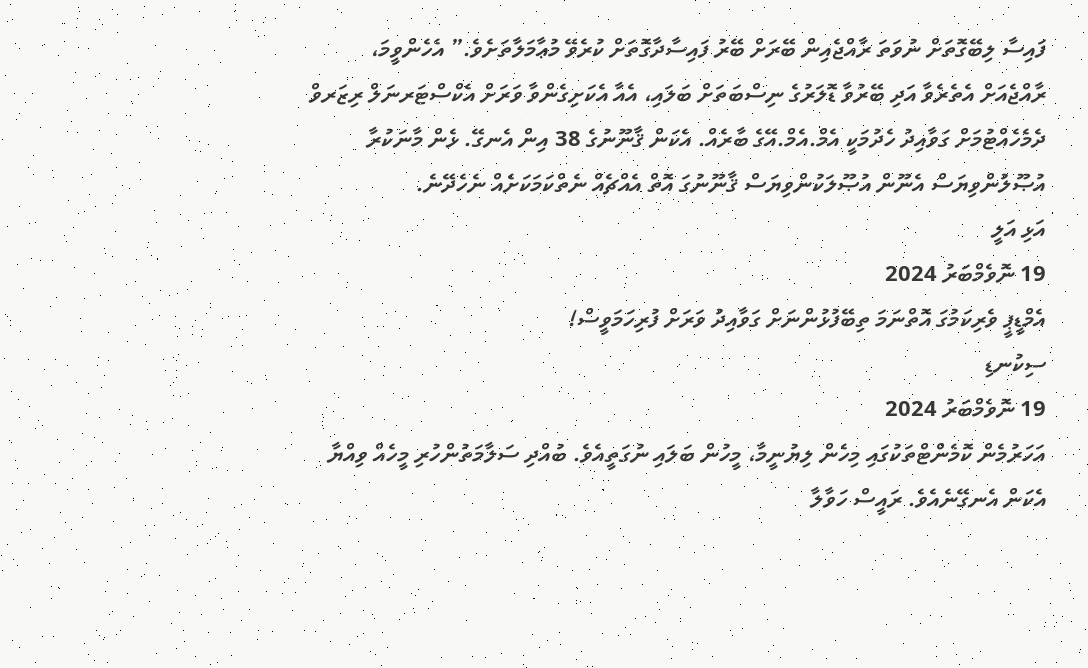ފައިސާ ލިބޭގޮތަށް ނުވަތަ ރާއްޖެއިން ބޭރަށް ބޭރު ފައިސާދާގޮތަށް ކުރެވޭ މުޢާމަލާތަށެވެ.” އެހެންވީމަ، ރާއްޖެއަށް އެތެރެވާ އަދި ބޭރުވާ ޑޮލަރުގެ ނިސްބަތަށް ބަލައި، އެއާ އެކަށިގެންވާ ވަރަށް އެކްސްޓަރނަލް ރިޒަރވް ދެމެހެއްޓުމަށް ގަވާއިދު ހެދުމަކީ އެމް.އެމް.އޭގެ ބާރެއް. އެކަން ޤާނޫނުގެ 38 އިން އެނގޭ. ޅެން މާނަކުރާ އުޞޫލުންވިޔަސް އެނޫން އުޞޫލަކުންވިޔަސް ޤާނޫނުގަ އޮތް އެއްޗެއް ނެތްކަމަކަށެއް ނެހެދޭނެ.
އަޅި އަލީ
19 ނޮވެމްބަރު 2024
އެމްޑީޕީ ވެރިކަމުގަ އޮތްނަމަ ތިބޭފުޅުންނަށް ގަވާއިދު ވަރަށް ފުރިހަމަވީސް!
ސިކުނޑި
19 ނޮވެމްބަރު 2024
އަހަރުމެން ކޮމެންޓްތަކުގައި މިހެން ލިޔުނީމާ، މީހުން ބަލައި ނުގަތީއެވެ. ބުއްދި ސަލާމަތުންހުރި މީހެއް ވިއްޔާ އެކަން އެނގޭނެއެވެ. ރައީސް ހަވާލާ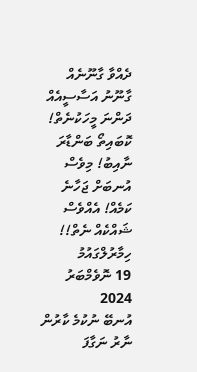ދެއްވާ ގާނޫނެއް ގާނޫނު އަސާސީއެއް ދަންނަ މީހަކުނެތް! ކޮބައިތޯ ބަންޑާރަ ނާއިބު! މިވެސް އުނބަށް ޖަހާނެ ކަމެއް! އެއްވެސް ޝައްކެއް ނެތް!!
ހިމާރުލްގައުމު
19 ނޮވެމްބަރު 2024
އުނބޭ ނުކުމެ ކާރުން ނާރު ނަގާފަ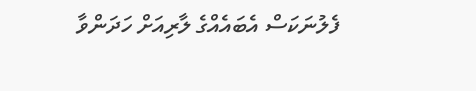ފެލުނަކަސް އެބައެއްގެ ލާރިއަށް ހަދަންވާ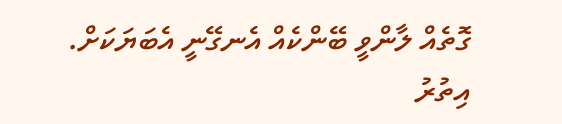ގޮތެއް ލާންވީ ބޭންކެއް އެނގޭނީ އެބަޔަކަށް.
އިތުރު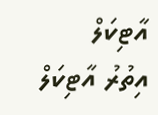އާޓިކަލް
އިތުރު އާޓިކަލް